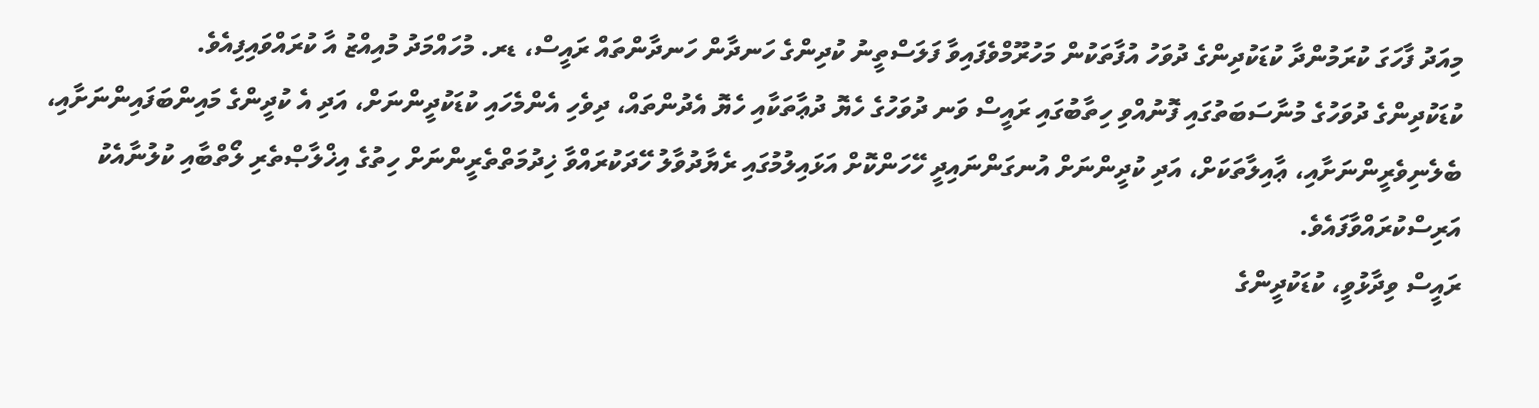މިއަދު ފާހަގަ ކުރަމުންދާ ކުޑަކުދިންގެ ދުވަހު އުފާތަކުން މަހުރޫމްވެފައިވާ ފަލަސްތީނު ކުދިންގެ ހަނދާން ހަނދާންތައް ރައީސް، ޑރ. މުހައްމަދު މުއިއްޒު އާ ކުރައްވައިފިއެވެ.
ކުޑަކުދިންގެ ދުވަހުގެ މުނާސަބަތުގައި ފޮނުއްވި ހިތާބުގައި ރައީސް ވަނ ދުވަހުގެ ހެޔޮ ދުޢާތަކާއި ހެޔޮ އެދުންތައް، ދިވެހި އެންމެހައި ކުޑަކުދީންނަށް، އަދި އެ ކުދީންގެ މައިންބަފައިންނަށާއި، ބެލެނިވެރީންނަށާއި، ޢާއިލާތަކަށް، އަދި ކުދީންނަށް އުނގަންނައިދީ ހޭހަންކޮށް އަޅައިލުމުގައި ރެޔާދުވާލު ހޭދަކުރައްވާ ޚިދުމަތްތެރީންނަށް ހިތުގެ އިޚްލާޞްތެރި ލޯތްބާއި ކުލުނާއެކު އަރިސްކުރައްވާފައެވެ.
ރައީސް ވިދާޅުވީ، ކުޑަކުދީންގެ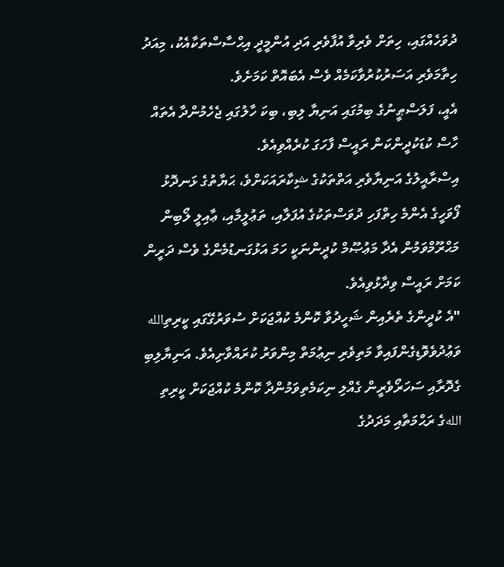ދުވަހެއްގައި، ހިތަށް ވެރިވާ އުފާވެރި އަދި އުންމީދީ އިޙްސާސްތަކާއެކު، މިއަދު ހިތާމަވެރި އަސަރުކުރުވާކަމެއް ވެސް އެބައޮތް ކަމަށެވެ.
އެއީ، ފަލަސްޠީނުގެ ބިމުގައި އަނިޔާ ލިބި، ބިކަ ހާލުގައި ޖެހެމުންދާ އެތައް ހާސް ކުޑަކުދީންކަން ރައީސް ފާހަގަ ކުރެއްވިއެވެ.
އިސްރާއީލުގެ އަނިޔާވެރި އަތްތަކުގެ ޝިކާރައަކަށްވެ، ޙަޔާތުގެ ޅަނދޮޅު ފޯވަހީގެ އެންމެ ހިތްފަހި ދުވަސްތަކުގެ އުފަލާއި، ތަޢުލީމާއި، ޢާއިލީ ލޯބިން މަޙްރޫމްވަމުން އެދާ މަޢުޞޫމް ކުދީންނަކީ ހަމަ އަޅުގަނޑުމެންގެ ވެސް ދަރީން ކަމަށް ރައީސް ވިދާޅުވިއެވެ.
"އެ ކުދީންގެ ތެރެއިން ޝަހީދުވާ ކޮންމެ ކުއްޖަކަށް ސުވަރުގޭގައި ކީރިތިالله ވަޢުދުވެވޮޑިގެންފައިވާ މަތިވެރި ނިޢުމަތް މިންވަރު ކުރައްވާށިއެވެ. އަނިޔާލިބި ގެދޮރާއި ސަހަރޯވެރީން ގެއްލި ނިކަމެތިވަމުންދާ ކޮންމެ ކުއްޖަކަށް ކީރިތި اللهގެ ރަޙްމަތާއި މަދަދުގެ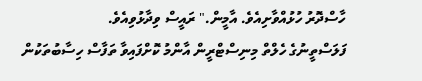ހާސްދޮރު ހުޅުއްވާށިއެވެ. އާމީން." ރައީސް ވިދާޅުވިއެވެ.
ފަލަސްތީނުގެ ހެލްތް މިނިސްޓްރީން އާންމު ކޮށްފައިވާ ތަފާސް ހިސާބުތަކުން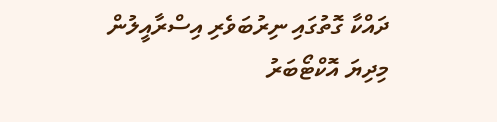ދައްކާ ގޮތުގައި ނިރުބަވެރި އިސްރާއީލުން މިދިޔަ އޮކްޓޯބަރު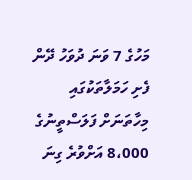މަހުގެ 7 ވަނަ ދުވަހު ދޭން ފެށި ހަމަލާތަކުގައި މިހާތަނަށް ފަލަސްތީނުގެ 8،000 އަށްވުރެ ގިނަ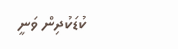ކުޑަކުދިން ވަނީ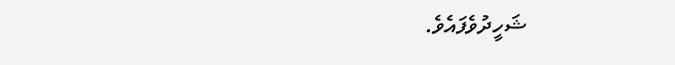ޝަހީދުވެފައެވެ.